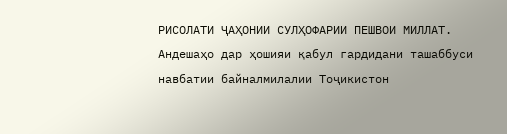РИСОЛАТИ ҶАҲОНИИ СУЛҲОФАРИИ ПЕШВОИ МИЛЛАТ. Андешаҳо дар ҳошияи қабул гардидани ташаббуси навбатии байналмилалии Тоҷикистон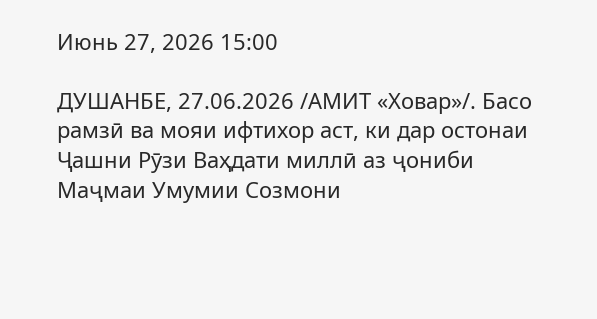Июнь 27, 2026 15:00

ДУШАНБЕ, 27.06.2026 /АМИТ «Ховар»/. Басо рамзӣ ва мояи ифтихор аст, ки дар остонаи Ҷашни Рӯзи Ваҳдати миллӣ аз ҷониби Маҷмаи Умумии Созмони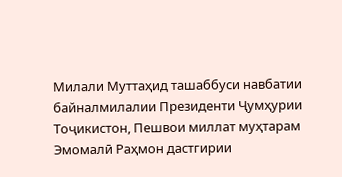Милали Муттаҳид ташаббуси навбатии байналмилалии Президенти Ҷумҳурии Тоҷикистон, Пешвои миллат муҳтарам Эмомалӣ Раҳмон дастгирии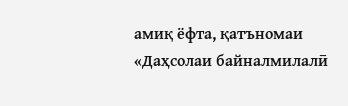амиқ ёфта, қатъномаи «Даҳсолаи байналмилалӣ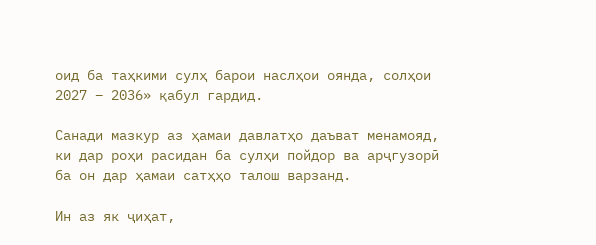оид ба таҳкими сулҳ барои наслҳои оянда, солҳои 2027 – 2036» қабул гардид.

Санади мазкур аз ҳамаи давлатҳо даъват менамояд, ки дар роҳи расидан ба сулҳи пойдор ва арҷгузорӣ ба он дар ҳамаи сатҳҳо талош варзанд.

Ин аз як ҷиҳат,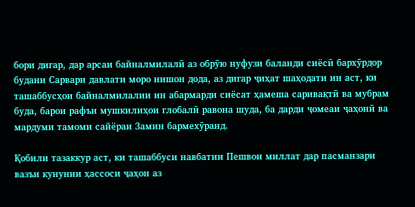бори дигар, дар арсаи байналмилалӣ аз обрӯю нуфузи баланди сиёсӣ бархӯрдор будани Сарвари давлати моро нишон дода, аз дигар ҷиҳат шаҳодати ин аст, ки ташаббусҳои байналмилалии ин абармарди сиёсат ҳамеша саривақтӣ ва мубрам буда, барои рафъи мушкилиҳои глобалӣ равона шуда, ба дарди ҷомеаи ҷаҳонӣ ва мардуми тамоми сайёраи Замин бармехӯранд.

Қобили тазаккур аст, ки ташаббуси навбатии Пешвои миллат дар пасманзари вазъи кунунии ҳассоси ҷаҳон аз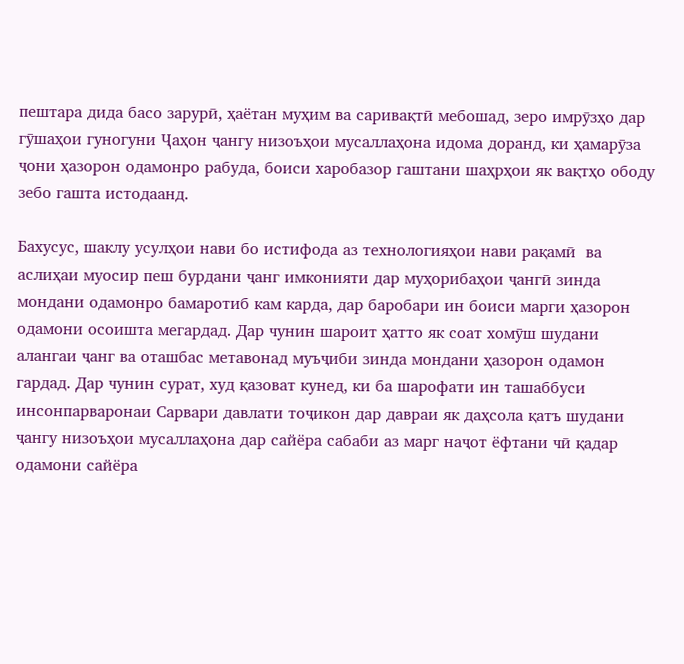пештара дида басо зарурӣ, ҳаётан муҳим ва саривақтӣ мебошад, зеро имрӯзҳо дар гӯшаҳои гуногуни Ҷаҳон ҷангу низоъҳои мусаллаҳона идома доранд, ки ҳамарӯза ҷони ҳазорон одамонро рабуда, боиси харобазор гаштани шаҳрҳои як вақтҳо ободу зебо гашта истодаанд.

Бахусус, шаклу усулҳои нави бо истифода аз технологияҳои нави рақамӣ  ва аслиҳаи муосир пеш бурдани ҷанг имконияти дар муҳорибаҳои ҷангӣ зинда мондани одамонро бамаротиб кам карда, дар баробари ин боиси марги ҳазорон одамони осоишта мегардад. Дар чунин шароит ҳатто як соат хомӯш шудани алангаи ҷанг ва оташбас метавонад муъҷиби зинда мондани ҳазорон одамон гардад. Дар чунин сурат, худ қазоват кунед, ки ба шарофати ин ташаббуси инсонпарваронаи Сарвари давлати тоҷикон дар давраи як даҳсола қатъ шудани ҷангу низоъҳои мусаллаҳона дар сайёра сабаби аз марг наҷот ёфтани чӣ қадар одамони сайёра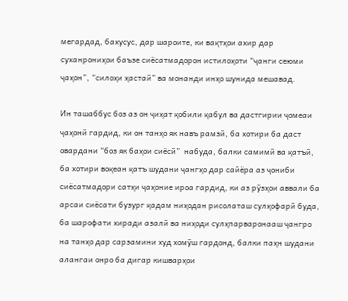мегардад, бахусус, дар шароите, ки вақтҳои ахир дар суханрониҳои баъзе сиёсатмадорон истилоҳоти “ҷанги сеюми ҷаҳон”, “силоҳи ҳастаӣ” ва монанди инҳо шунида мешавад.

Ин ташаббус боз аз он ҷиҳат қобили қабул ва дастгирии ҷомеаи ҷаҳонӣ гардид, ки он танҳо як навъ рамзӣ, ба хотири ба даст овардани “боз як баҳои сиёсӣ”  набуда, балки самимӣ ва қатъӣ, ба хотири воқеан қатъ шудани ҷангҳо дар сайёра аз ҷониби сиёсатмадори сатҳи ҷаҳоние ироа гардид, ки аз рӯзҳои аввали ба арсаи сиёсати бузург қадам ниҳодан рисолаташ сулҳофарӣ буда, ба шарофати хиради азалӣ ва ниҳоди сулҳпарваронааш ҷангро на танҳо дар сарзамини худ хомӯш гардонд, балки паҳн шудани алангаи онро ба дигар кишварҳои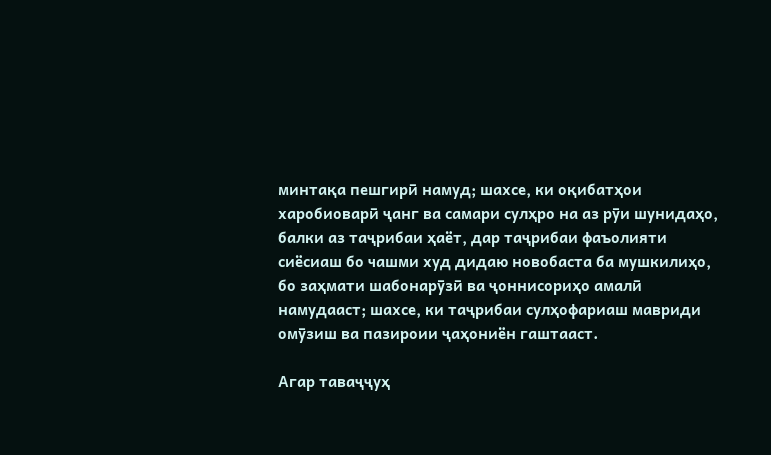минтақа пешгирӣ намуд; шахсе, ки оқибатҳои харобиоварӣ ҷанг ва самари сулҳро на аз рӯи шунидаҳо, балки аз таҷрибаи ҳаёт, дар таҷрибаи фаъолияти сиёсиаш бо чашми худ дидаю новобаста ба мушкилиҳо, бо заҳмати шабонарӯзӣ ва ҷоннисориҳо амалӣ намудааст; шахсе, ки таҷрибаи сулҳофариаш мавриди омӯзиш ва пазироии ҷаҳониён гаштааст.

Агар таваҷҷуҳ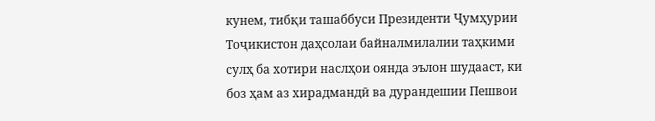кунем, тибқи ташаббуси Президенти Ҷумҳурии Тоҷикистон даҳсолаи байналмилалии таҳкими сулҳ ба хотири наслҳои оянда эълон шудааст, ки боз ҳам аз хирадмандӣ ва дурандешии Пешвои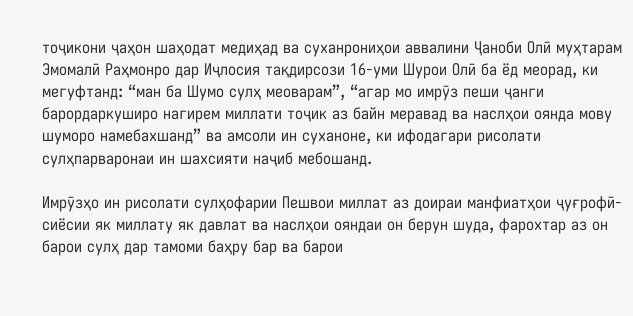тоҷикони ҷаҳон шаҳодат медиҳад ва суханрониҳои аввалини Ҷаноби Олӣ муҳтарам Эмомалӣ Раҳмонро дар Иҷлосия тақдирсози 16-уми Шурои Олӣ ба ёд меорад, ки мегуфтанд: “ман ба Шумо сулҳ меоварам”, “агар мо имрӯз пеши ҷанги барордаркуширо нагирем миллати тоҷик аз байн меравад ва наслҳои оянда мову шуморо намебахшанд” ва амсоли ин суханоне, ки ифодагари рисолати сулҳпарваронаи ин шахсияти наҷиб мебошанд.

Имрӯзҳо ин рисолати сулҳофарии Пешвои миллат аз доираи манфиатҳои ҷуғрофӣ-сиёсии як миллату як давлат ва наслҳои ояндаи он берун шуда, фарохтар аз он барои сулҳ дар тамоми баҳру бар ва барои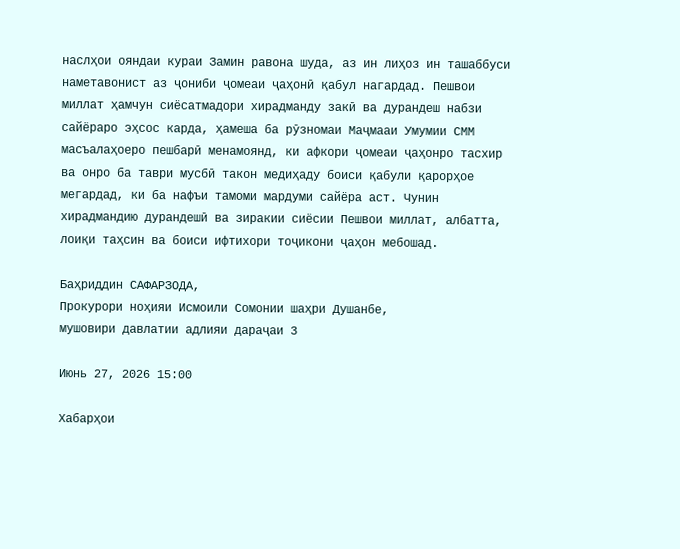наслҳои ояндаи кураи Замин равона шуда, аз ин лиҳоз ин ташаббуси наметавонист аз ҷониби ҷомеаи ҷаҳонӣ қабул нагардад. Пешвои миллат ҳамчун сиёсатмадори хирадманду закӣ ва дурандеш набзи сайёраро эҳсос карда, ҳамеша ба рӯзномаи Маҷмааи Умумии СММ масъалаҳоеро пешбарӣ менамоянд, ки афкори ҷомеаи ҷаҳонро тасхир ва онро ба таври мусбӣ такон медиҳаду боиси қабули қарорҳое мегардад, ки ба нафъи тамоми мардуми сайёра аст. Чунин хирадмандию дурандешӣ ва зиракии сиёсии Пешвои миллат, албатта, лоиқи таҳсин ва боиси ифтихори тоҷикони ҷаҳон мебошад.

Баҳриддин САФАРЗОДА,
Прокурори ноҳияи Исмоили Сомонии шаҳри Душанбе,
мушовири давлатии адлияи дараҷаи 3

Июнь 27, 2026 15:00

Хабарҳои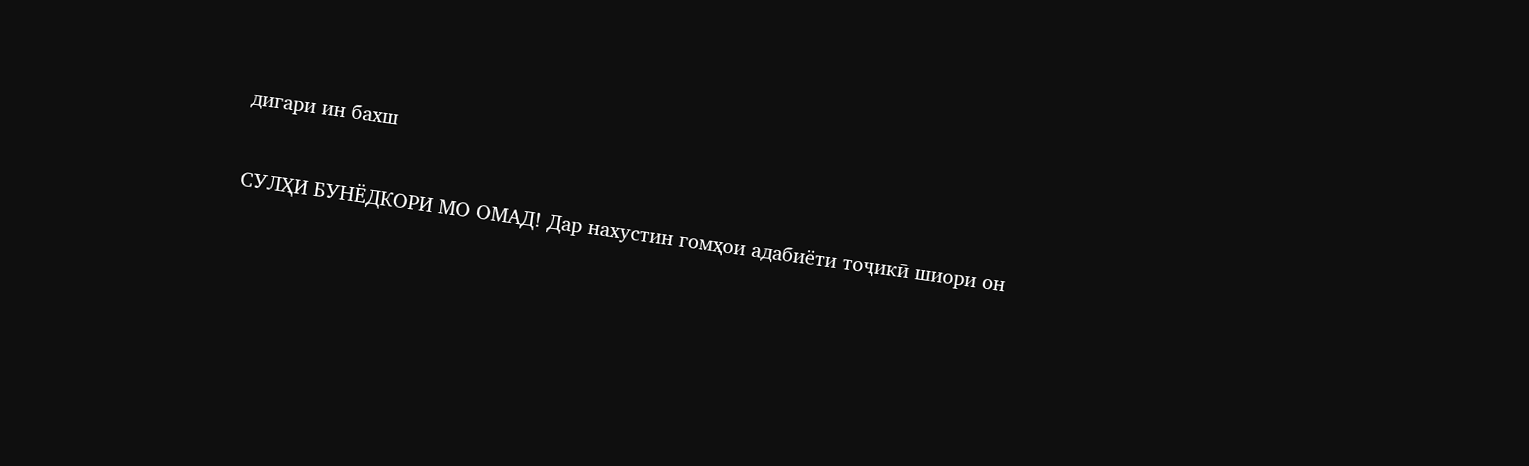дигари ин бахш

СУЛҲИ БУНЁДКОРИ МО ОМАД! Дар нахустин гомҳои адабиёти тоҷикӣ шиори он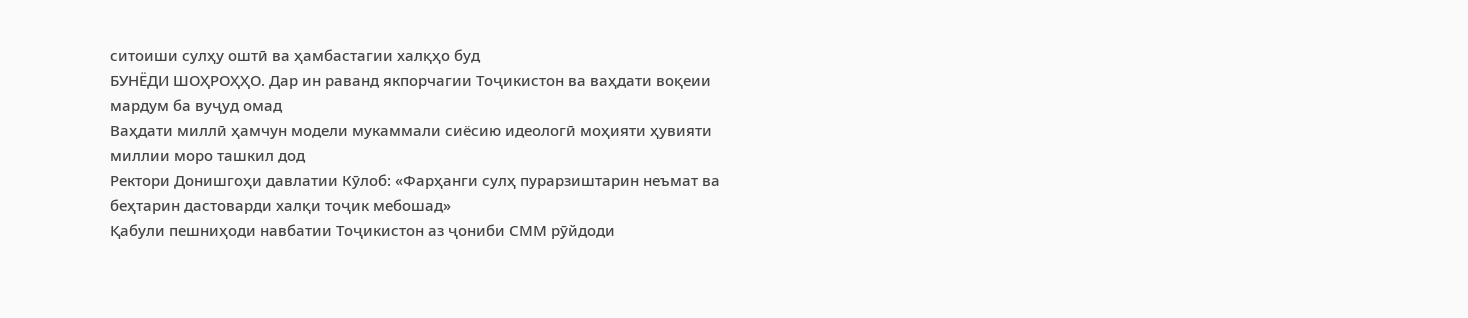ситоиши сулҳу оштӣ ва ҳамбастагии халқҳо буд
БУНЁДИ ШОҲРОҲҲО. Дар ин раванд якпорчагии Тоҷикистон ва ваҳдати воқеии мардум ба вуҷуд омад
Ваҳдати миллӣ ҳамчун модели мукаммали сиёсию идеологӣ моҳияти ҳувияти миллии моро ташкил дод
Ректори Донишгоҳи давлатии Кӯлоб: «Фарҳанги сулҳ пурарзиштарин неъмат ва беҳтарин дастоварди халқи тоҷик мебошад»
Қабули пешниҳоди навбатии Тоҷикистон аз ҷониби СММ рӯйдоди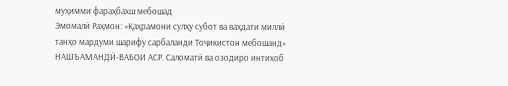муҳимми фараҳбахш мебошад
Эмомалӣ Раҳмон: «Қаҳрамони сулҳу субот ва ваҳдати миллӣ танҳо мардуми шарифу сарбаланди Тоҷикистон мебошанд»
НАШЪАМАНДӢ-ВАБОИ АСР. Саломатӣ ва озодиро интихоб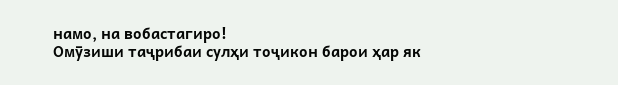намо, на вобастагиро!
Омӯзиши таҷрибаи сулҳи тоҷикон барои ҳар як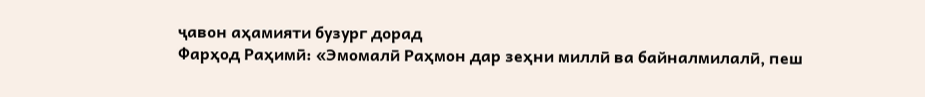ҷавон аҳамияти бузург дорад
Фарҳод Раҳимӣ: «Эмомалӣ Раҳмон дар зеҳни миллӣ ва байналмилалӣ, пеш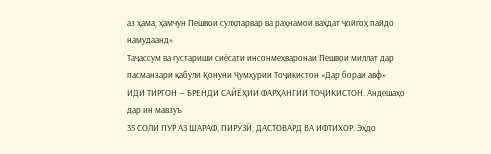аз ҳама, ҳамчун Пешвои сулҳпарвар ва раҳнамои ваҳдат ҷойгоҳ пайдо намудаанд»
Таҷассум ва густариши сиёсати инсонмеҳваронаи Пешвои миллат дар пасманзари қабули Қонуни Ҷумҳурии Тоҷикистон «Дар бораи авф»
ИДИ ТИРГОН — БРЕНДИ САЙЁҲИИ ФАРҲАНГИИ ТОҶИКИСТОН. Андешаҳо дар ин мавзуъ
35 СОЛИ ПУР АЗ ШАРАФ, ПИРӮЗӢ, ДАСТОВАРД ВА ИФТИХОР. Эҳдо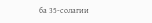ба 35-солагии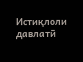Истиқлоли давлатӣ